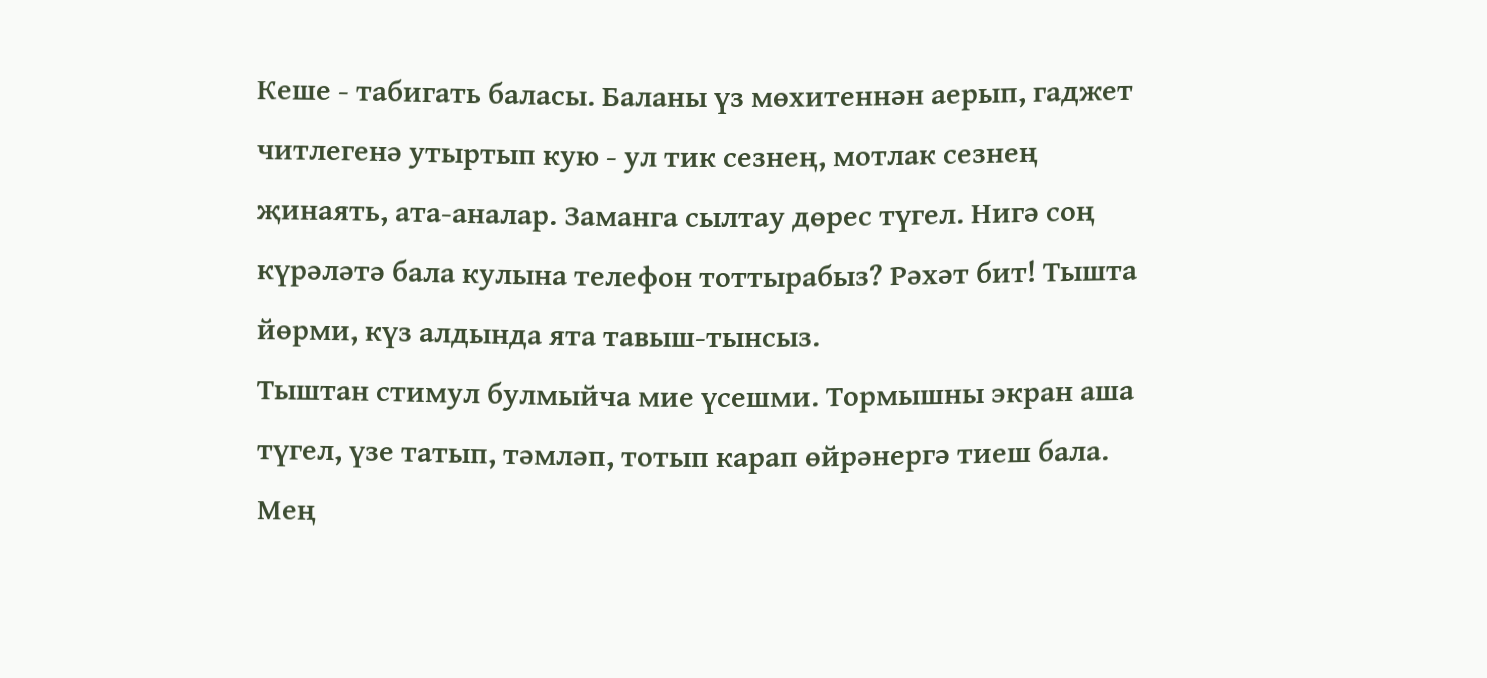Кеше - табигать баласы. Баланы үз мөхитеннән аерып, гаджет читлегенә утыртып кую - ул тик сезнең, мотлак сезнең җинаять, ата-аналар. Заманга сылтау дөрес түгел. Нигә соң күрәләтә бала кулына телефон тоттырабыз? Рәхәт бит! Тышта йөрми, күз алдында ята тавыш-тынсыз.
Тыштан стимул булмыйча мие үсешми. Тормышны экран аша түгел, үзе татып, тәмләп, тотып карап өйрәнергә тиеш бала. Мең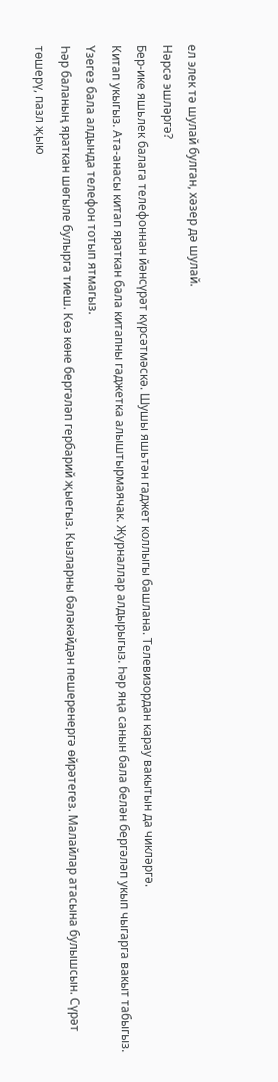ел элек тә шулай булган, хәзер дә шулай.
Нәрсә эшләргә?
Бер-ике яшьлек балага телефоннан йәнсүрәт күрсәтмәскә. Шушы яшьтән гаджет коллыгы башлана. Телевизордан карау вакытын да чикләргә.
Китап укыгыз. Ата-анасы китап яраткан бала китапны гаджетка алыштырмаячак. Журналлар алдырыгыз. Һәр яңа санын бала белән бергәләп укып чыгарга вакыт табыгыз.
Үзегез бала алдында телефон тотып ятмагыз.
Һәр баланың яраткан шөгыле булырга тиеш. Көз көне бергәләп гербарий җыегыз. Кызларны бәләкәйдән пешеренергә өйрәтегез. Малайлар атасына булышсын. Сүрәт төшерү, пазл җыю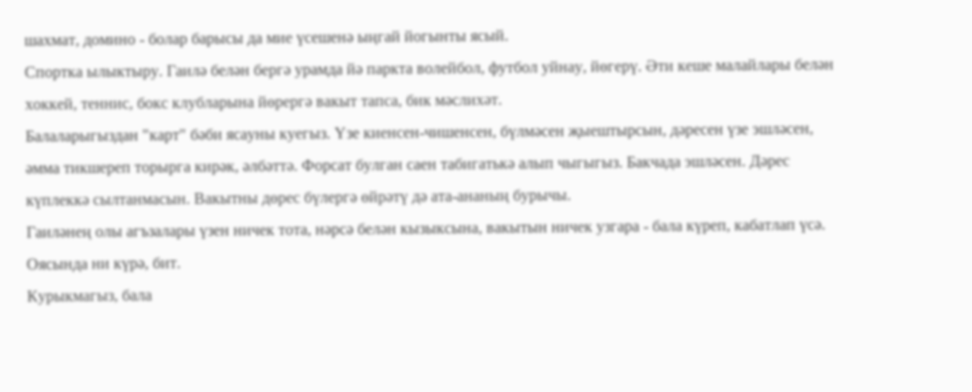шахмат, домино - болар барысы да мие үсешенә ыңгай йогынты ясый.
Спортка ылыктыру. Гаилә белән бергә урамда йә паркта волейбол, футбол уйнау, йөгерү. Әти кеше малайлары белән хоккей, теннис, бокс клубларына йөрергә вакыт тапса, бик мәслихәт.
Балаларыгыздан "карт" бәби ясауны куегыз. Үзе киенсен-чишенсен, бүлмәсен җыештырсын, дәресен үзе эшләсен, әмма тикшереп торырга кирәк, әлбәттә. Форсат булган саен табигатькә алып чыгыгыз. Бакчада эшләсен. Дәрес күплеккә сылтанмасын. Вакытны дөрес бүлергә өйрәтү дә ата-ананың бурычы.
Гаиләнең олы агъзалары үзен ничек тота, нәрсә белән кызыксына, вакытын ничек узгара - бала күреп, кабатлап үсә. Оясында ни күрә, бит.
Курыкмагыз, бала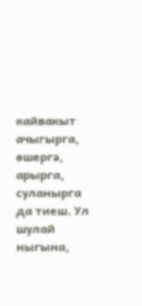кайвакыт ачыгырга, өшергә, арырга, суланырга да тиеш. Ул шулай ныгына,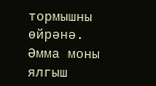тормышны өйрәнә. Әмма моны ялгыш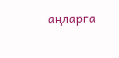аңларга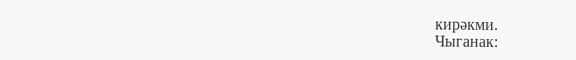кирәкми.
Чыганак: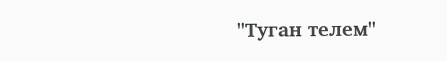"Туган телем"